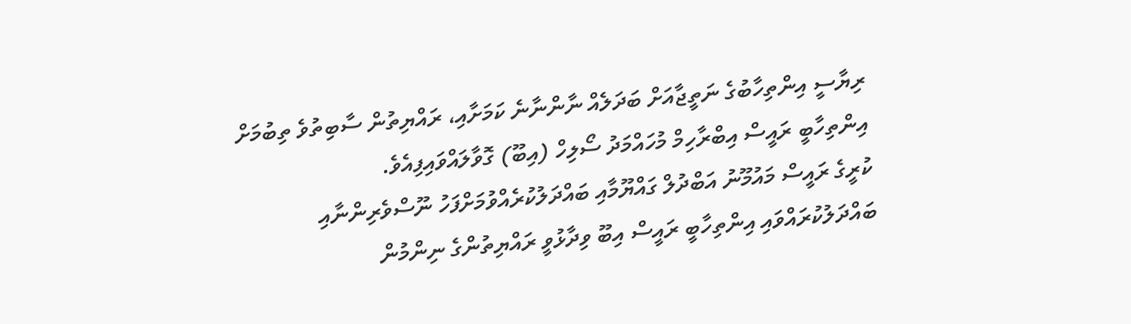ރިޔާސީ އިންތިހާބުގެ ނަތީޖާއަށް ބަދަލެއް ނާންނާނެ ކަމަށާއި، ރައްޔިތުން ސާބިތުވެ ތިބުމަށް އިންތިހާބީ ރައީސް އިބްރާހިމް މުހައްމަދު ސޯލިހް (އިބޫ) ގޮވާލައްވައިފިއެވެ.
ކުރީގެ ރައީސް މައުމޫނު އަބްދުލް ގައްޔޫމާއި ބައްދަލުކުރެއްވުމަށްފަހު ނޫސްވެރިންނާއި ބައްދަލުކުރައްވައި އިންތިހާބީ ރައީސް އިބޫ ވިދާޅުވީ ރައްޔިތުންގެ ނިންމުން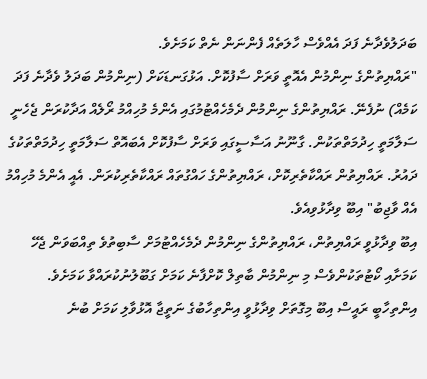ބަދަލުވެދާނެ ފަދަ އެއްވެސް ހާލަތެއް ފެންނަން ނެތް ކަމަށެވެ.
"ރައްޔިތުންގެ ނިންމުން އެއޮތީ ވަރަށް ސާފުކޮށް. އަޅުގަނޑަކަށް (ނިންމުން ބަދަލު ވެދާނެ ފަދަ ކަމެއް) ނުފެނޭ. ރައްޔިތުންގެ ނިންމުން ދެމެހެއްޓުމުގައި އެންމެ މުހިއްމު ރޯލެއް އަދާކުރަން ޖެހެނީ ސަލާމަތީ ހިދުމަތްތަކުން. ގާނޫނު އަސާސީގައި ވަރަށް ސާފުކޮށް އެބައޮތް ސަލާމަތީ ހިދުމަތްތަކުގެ ދައުރު. ރައްޔިތުން ރައްކާތެރިކޮށް، ރައްޔިތުންގެ ހައްގުތައް ރައްކާތެރިކުރަން. އެއީ އެންމެ މުހިއްމު އެއް ވާޖިބު" އިބޫ ވިދާޅުވިއެވެ.
އިބޫ ވިދާޅުވީ ރައްޔިތުން، ރައްޔިތުންގެ ނިންމުން ދެމެހެއްޓުމަށް ސާބިތުވެ ތިއްބަވަން ޖެހޭ ކަމަށާއި ކޯޓުތަކުންވެސް މި ނިންމުން ބާތިލް ކޮށްފާނެ ކަމަށް ގަބޫލުނުކުރައްވާ ކަމަށެވެ.
އިންތިހާބީ ރައީސް އިބޫ މިގޮތަށް ވިދާޅުވީ އިންތިހާބުގެ ނަތީޖާ އޮޅުވާލި ކަމަށް ބުނެ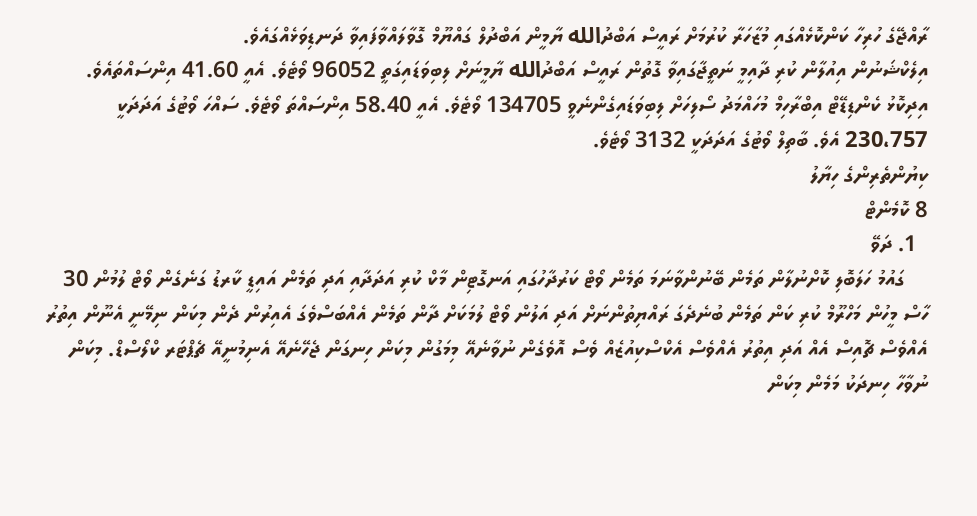ރާއްޖޭގެ ހުރިހާ ކަންކޮޅެއްގައި މުޒާހަރާ ކުރުމަށް ރައީސް އަބްދުالله ޔާމީން އަބްދުލް ގައްޔޫމް ގޮވާލައްވާފައިވާ ދަނޑިވަޅެއްގައެވެ.
އިލެކްޝަނުން އިއުލާން ކުރި ދާއިމީ ނަތީޖާގައިވާ ގޮތުން ރައީސް އަބްދުالله ޔާމީނަށް ލިބިވަޑައިގަތީ 96052 ވޯޓެވެ. އެއީ 41.60 އިންސައްތައެވެ. އިދިކޮޅު ކެންޑިޑޭޓް އިބްރާހިމް މުހައްމަދު ސޯލިހަށް ލިބިވަޑައިގެންނެވީ 134705 ވޯޓެވެ. އެއީ 58.40 އިންސައްތަ ވޯޓެވެ. ސައްހަ ވޯޓުގެ އަދަދަކީ 230،757 އެވެ. ބާތިލް ވޯޓުގެ އަދަދަކީ 3132 ވޯޓެވެ.
ކިޔުންތެރިންގެ ހިޔާލު
8 ކޮމެންޓް
  1. ދަވޭ
    ގައުމު ހަލަބޮލި ކޮށްނުލާން ތަމެން ބޭނުންވާނަމަ ތަމެން ވޯޓް ކަރުދާހުގައި އަނގޮޓިން މާކް ކުރި އަދަދާއި އަދި ތަމެން އައިޑީ ކާރޑު ގަނެގެން ވޯޓް ލުމުން 30 ހާސް މީހުން މަހްރޫމް ކުރި ކަން ތަމެން ބުނެދެގަ ރައްޔިތުންނަށް އަދި އަލުން ވޯޓް ލުމަކަށް ދާން ތަމެން އެއްބަސްވެގަ އެއިރުން ދެން މިކަން ނިމޭނީ އެނޫން އިތުރު އެއްވެސް ޗޮއިސް އެއް އަދި އިތުރު އެއްވެސް އެކްސްކިއުޒެއް ވެސް އޮވެގެން ނުވާނެއޭ މިމަގުން މިކަން ހިނގަން ޖެހޭނެއޭ އެނިމުނީއޭ ޗެޕްޓަރ ކްލޯސްޑް. މިކަން ނުވާހާ ހިނދަކު މަމެން މިކަން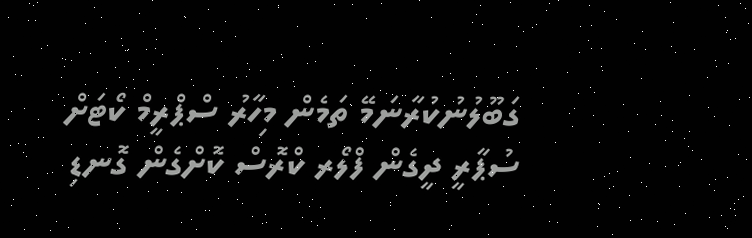ގަބޫލުނުކުރާނަމޭ ތަމެން މިހާރު ސްޕްރީމް ކޯޓަށް ސުޕާރީ ދީގެން ފްލޯރ ކްރޮސް ކޮށްގެން ގޮނޑި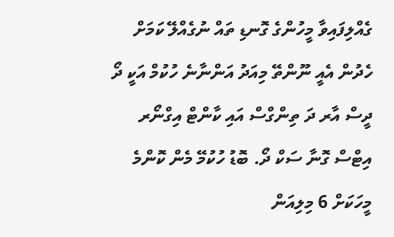ގެއްލިފައިވާ މީހުންގެ ގޮނޑި ތައް ނުގެއްލޭ ކަމަށް ހެދުން އެއީ ނޫންތޭ މިއަދު އަންނާނެ ހުކުމް އަކީ ދޯ ދީސް އާރ ދަ ތިންގްސް އައި ކާންޓް އިގްނޯރ އިޓްސް ގޮނާ ސަކް ދޯ. ބޮޑު ހުކުމޭ މެން ކޮންމެ މީހަކަށް 6 މިލިއަން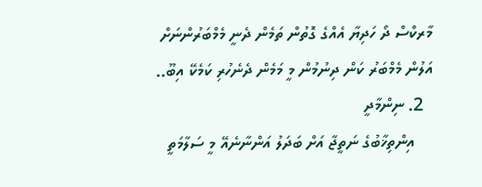މާރކްސް ދޯ ހަދިޔާ އެއްގެ ގޮތުން ތަމެން ދެނީ މެމްބަރުންނަށް އަލުން މެމްބަރު ކަން ދިނުމުން މީ މަމެން ދެނެހުރި ކަމެކޭ އިބޫ..
  2. ނިންމާދީ
    އިންތިޚާބުގެ ނަތީޖާ އަށް ބަދަލު އަންނާނެއޭ މީ ސަލާމަތީ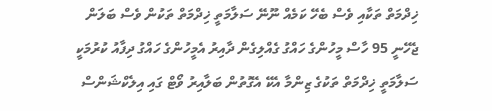ޚިދްމަތް ތަކާއި ވެސް ބެހޭ ކަމެއް ނޫނޭ ސަލާމަތީ ޚިދްމަތް ތަކުން ވެސް ބަލަން ޖެހޭނީ 95 ހާސް މީހުންގެ ހައްގު ގެއްލިގެން ދާއިރު އެމީހުންގެ ހައްގު ދިފާއު ކުރުމަކީ ސަލާމަތީ ޚިދްމަތް ތަކުގެ ޒިންމާ އެކޭ އެގޮތުން ބަލާއިރު ވޯޓް ގައި އިލެކްޝަންސް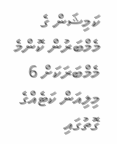ކަމިޝަން ގެ މެމްބަރުން ކޮންމެ މެމްބަރަކަށް 6 މިލިއަން ކަޓެއްގެ ގޮތުގައި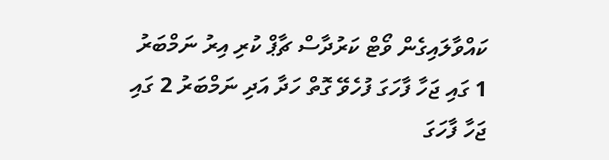ކައްވާލައިގެން ވޯޓް ކަރުދާސް ޗާޕް ކުރި އިރު ނަމްބަރު 1 ގައި ޖަހާ ފާހަގަ ފުހެވޭ ގޮތް ހަދާ އަދި ނަމްބަރު 2 ގައި ޖަހާ ފާހަގަ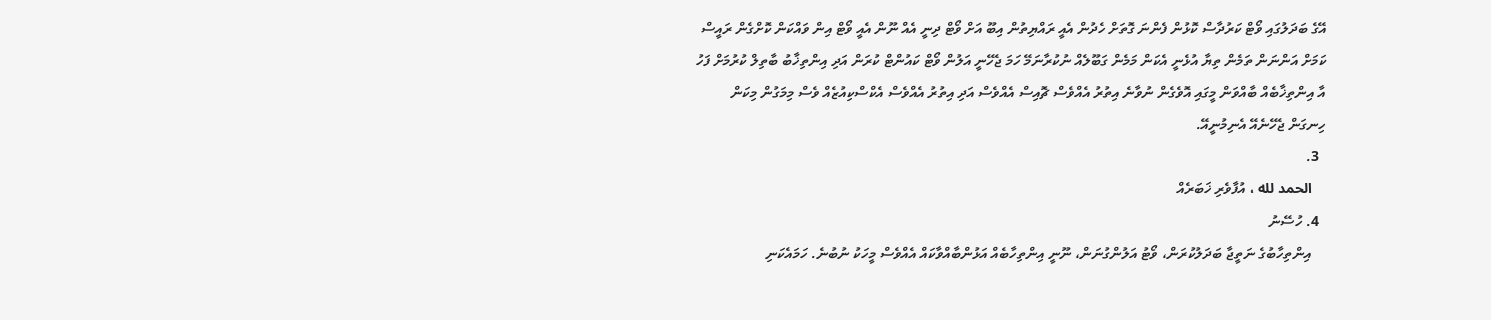އޭގެ ބަދަލުގައި ވޯޓް ކަރުދާސް ކޮޅުން ފެންނަ ގޮތަށް ހެދުން އެއީ ރައްޔިތުން އިބޫ އަށް ވޯޓް ދިނީ އެއް ނޫން އެއީ ވޯޓް އިން ވައްކަން ކޮށްގެން ރައީސް ކަމަށް އަންނަން ތަމެން ތިޔާ އުޅެނީ އެކަން މަމެން ގަބޫލެއް ނުކުރާނަމޭ ހަމަ ޖެހޭނީ އަލުން ވޯޓް ކައުންޓް ކުރަން އަދި އިންތިޚާބު ބާތިލް ކުރުމަށް ފަހު އާ އިންތިޚާބެއް ބާއްވަން މީގައި އޮވެގެން ނުވާނެ އިތުރު އެއްވެސް ޗޮއިސް އެއްވެސް އަދި އިތުރު އެއްވެސް އެކްސްކިއުޒެއް ވެސް މިމަގުން މިކަން ހިނގަން ޖެހޭނެއޭ އެނިމުނީއޭ.
  3.
    الحمد لله ، އުފާވެރި ޚަބަރެއް
  4. ހުސޭނު
    އިންތިހާބުގެ ނަތީޖާ ބަދަލުކުރަން، ވޯޓު އަލުންގުނަން، ނޫނީ އިންތިހާބެއް އަޅުންބާއްވާކައް އެއްވެސް މީހަކު ނުބުނެ. ހަމައެކަނި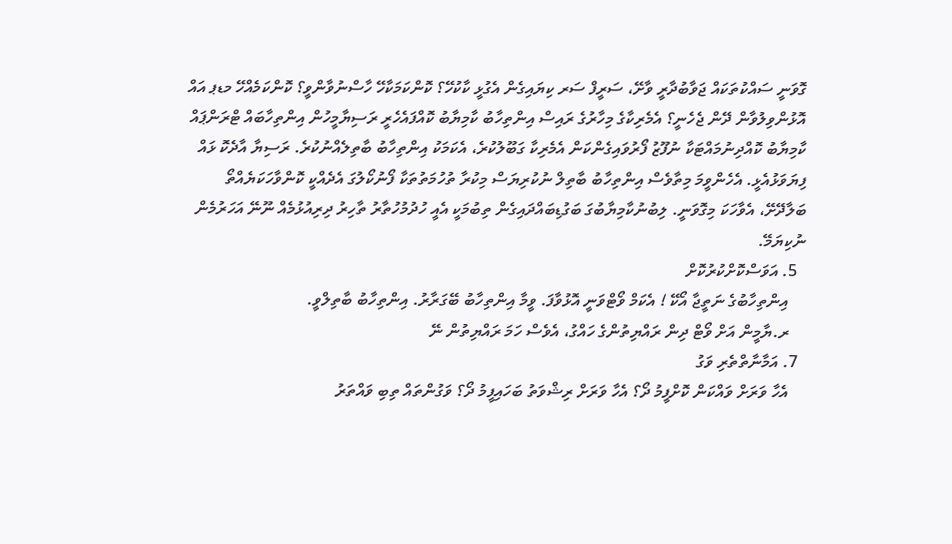ގޮވަނީ ސައްކުތަކައް ޖަވާބުދާރީ ވާށޭ، ސަރީފް ސަރ ކިޔައިގެން އެގުޅީ ކާކުހޭ؟ ކޮންކަމަކާހޭ ހާސްނުވާންވީ؟ ކޮންކަމެއްހޭ މޑޕ އައް އޮޅުންވިލުވާން ދޭން ޖެހެނީ؟ އެމެރިކާގެ މިހާރުގެ ރައިސް އިންތިހާބު ކާމިޔާބު ކޮއްފައެހެރީ ރަސިޔާމީހުން އިންތިހާބައް ޓްރަންޕައް ކާމިޔާބު ކޮއްދިނުމައްޓަކާ ނުފޫޒު ފޯރުވައިގެންކަން އެމެރިކާ ގަބޫލުކުރެ، އެކަމަކު އިންތިހާބު ބާތިލެއްނުކުރެ. ރަސިޔާ އާދެކޮ ޅައް ފިޔަވަޅުއެޅީ. އެހެންވީމަ މިތާވެސް އިންތިހާބު ބާތިލް ނުކުރިޔަސް މިކުރާ ތުހުމަތުތަކާ ފޯނުކޯލުގަ އެދެއްކީ ކޮންވާހަކަޔެއްތޯ ބަލާދޭށޭ، އެވާހަކަ މިގޮވަނީ. ލިބުނުކާމިޔާބުގަ ބަގުޑިބައްދައިގެން ތިބުމަކީ އެއީ ހުދުމުހުތާރު ތާހިރު ދިރިއުޅުމެއް ނޫނޭ އަހަރުމެން ނުކިޔަމޭ.
  5. އަވަސްކޮށްކުރުކޮށް
    އިންތިހާބުގެ ނަތީޖާ އޯކޭ ! އެކަމް ވޯޓްވަނީ އޮޅުވާފަ. ވީމާ އިންތިހާބު ބޭގަރާރު. އިންތިހާބު ބާތިލްވީ.
    ރ.ޔާމީން އަށް ވޯޓް ދިން ރައްޔިތުންގެ ހައްގު، އެވެސް ހަމަ ރައްޔިތުން ނޭ
  7. އަމާނާތްތެރި ވަގު
    އެހާ ވަރަށް ވައްކަން ކޮށްފީމު ދޯ؟ އެހާ ވަރަށް ރިޝްވަތު ބަހައިފީމު ދޯ؟ ވަގުންތައް ތިބި ވައްތަރު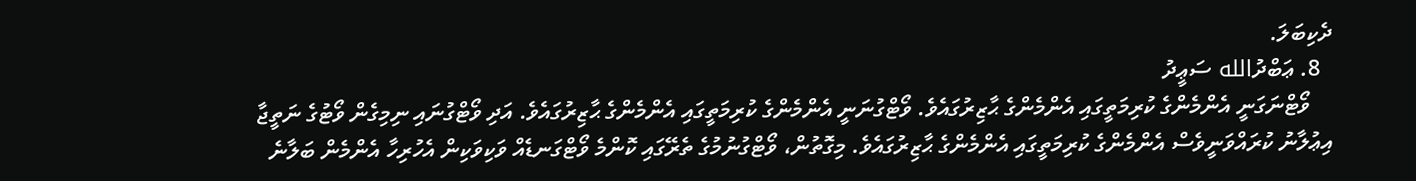ދެކިބަލަ.
  8. ޢަބްދުالله ސަޢީދު
    ވޯޓްނަގަނީ އެންމެންގެ ކުރިމަތީގައި އެންމެންގެ ޙާޒިރުގައެވެ. ވޯޓްގުނަނީ އެންމެންގެ ކުރިމަތީގައި އެންމެންގެ ޙާޒިރުގައެވެ. އަދި ވޯޓްގުނައި ނިމިގެން ވޯޓުގެ ނަތީޖާ އިޢުލާނު ކުރައްވަނީވެސް އެންމެންގެ ކުރިމަތީގައި އެންމެންގެ ޙާޒިރުގައެވެ. މިގޮތުން، ވޯޓްގުނުމުގެ ތެރޭގައި ކޮންމެ ވޯޓްގަނޑެއް ވަކިވަކިން އެހުރިހާ އެންމެން ބަލާނެ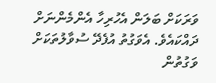ވަރަކަށް ބަލަން އެހުރިހާ އެންމެންނަށް ދައްކައެވެ. އެވަގުތު އުފެދޭ ސުވާލުތަކަށް ވަގުތުން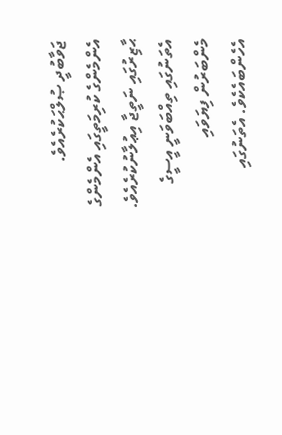ޖަވާބުދީ ޞުލްޙަކުރެއެވެ. އެންމެންގެ ކުރިމަތީގައި އެންމެންގެ ޙާޒިރުގައި ނަތީޖާ އިޢުލާނުކުރެއެވެ. އެތަނުގައި ތިއްބަވަނީ އީސީގެ މެންބަރުން ފިޔަވައި އެހެންބައެކެވެ. އެތަނުގައި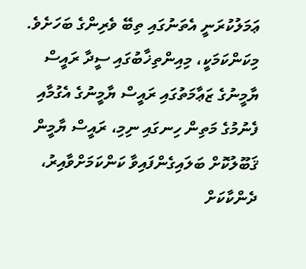ޢަމަލުކުރަނީ އެތަނުގައި ތިބޭ ވެރިންގެ ބަހަށެވެ. މިކަންކަމަކީ، މިއިންތިޚާބުގައި ސީދާ ރައީސް ޔާމީނުގެ ޒަޢާމަތުގައި ރައީސް ޔާމީނުގެ އެގުމާއި ފެނުމުގެ މަތިން ހިނގައި ނިމި، ރައީސް ޔާމީން ޤަބޫލުކޮށް ބަލައިގެންފައިވާ ކަންކަމަށްވާއިރު، ދެންކާކަށް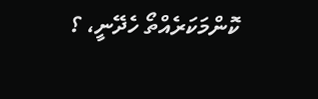ކޮންމަކަރެއްތޯ ހެދޭނީ، ؟